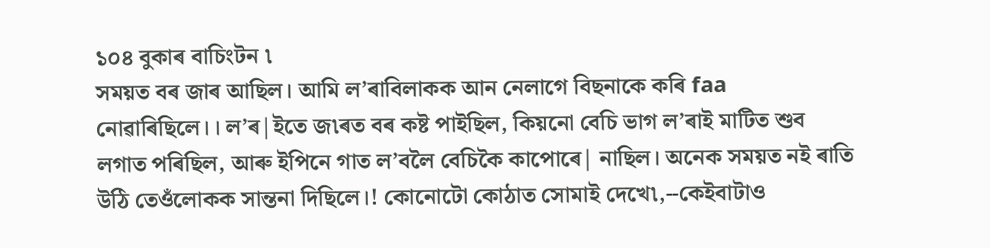১০৪ বুকাৰ বাচিংটন ৷
সময়ত বৰ জাৰ আছিল। আমি ল’ৰাবিলাকক আন নেলাগে বিছনাকে কৰি faa নোৱাৰিছিলে।। ল’ৰ|ইতে জ৷ৰত বৰ কষ্ট পাইছিল, কিয়নো বেচি ভাগ ল’ৰাই মাটিত শুব লগাত পৰিছিল, আৰু ইপিনে গাত ল’বলৈ বেচিকৈ কাপোৰে| নাছিল। অনেক সময়ত নই ৰাতি উঠি তেওঁলোকক সান্তনা দিছিলে।! কোনোটো কোঠাত সোমাই দেখে৷,--কেইবাটাও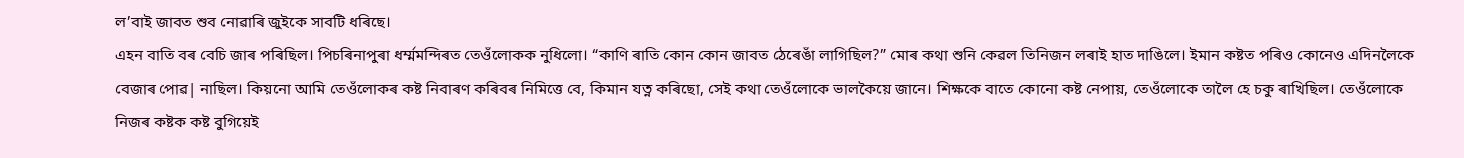ল’বাই জাবত শুব নোৱাৰি জুইকে সাবটি ধৰিছে।
এহন বাতি বৰ বেচি জাৰ পৰিছিল। পিচৰিনাপুৰা ধৰ্ম্মমন্দিৰত তেওঁলোকক নুধিলো। “কাণি ৰাতি কোন কোন জাবত ঠেৰেঙাঁ লাগিছিল?” মোৰ কথা শুনি কেৱল তিনিজন লৰাই হাত দাঙিলে। ইমান কষ্টত পৰিও কোনেও এদিনলৈকে বেজাৰ পোৱ| নাছিল। কিয়নো আমি তেওঁলোকৰ কষ্ট নিবাৰণ কৰিবৰ নিমিত্তে বে, কিমান যত্ন কৰিছো, সেই কথা তেওঁলোকে ভালকৈয়ে জানে। শিক্ষকে বাতে কোনো কষ্ট নেপায়, তেওঁলোকে তালৈ হে চকু ৰাখিছিল। তেওঁলোকে নিজৰ কষ্টক কষ্ট বুগিয়েই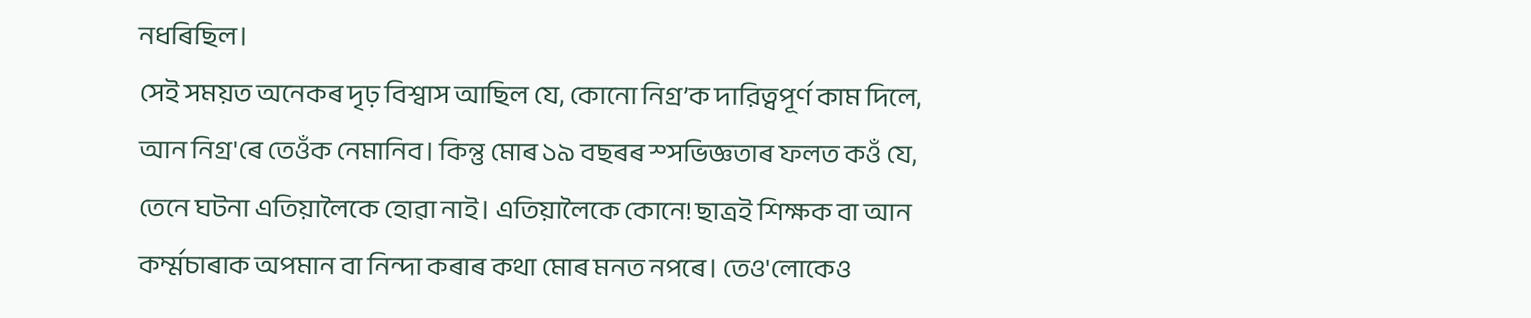নধৰিছিল।
সেই সময়ত অনেকৰ দৃঢ় বিশ্বাস আছিল যে, কোনো নিগ্ৰ’ক দারিত্বপূর্ণ কাম দিলে, আন নিগ্ৰ'ৰে তেওঁক নেমানিব। কিন্তু মোৰ ১৯ বছৰৰ স্সভিজ্ঞতাৰ ফলত কওঁ যে, তেনে ঘটনা এতিয়ালৈকে হোৱা নাই। এতিয়ালৈকে কোনে! ছাত্ৰই শিক্ষক বা আন কৰ্ম্মচাৰাক অপমান বা নিন্দা কৰাৰ কথা মোৰ মনত নপৰে। তেও'লোকেও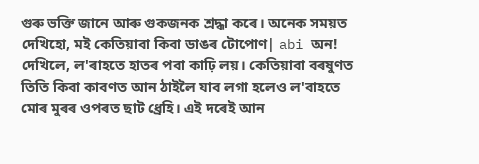গুৰু ভক্তি জানে আৰু গুকজনক শ্রদ্ধা কৰে। অনেক সময়ত দেখিহো, মই কেতিয়াবা কিবা ডাঙৰ টোপোণ| abi অন! দেখিলে, ল'ৰাহতে হাতৰ পবা কাঢ়ি লয়। কেতিয়াবা বৰষুণত তিতি কিবা কাবণত আন ঠাইলৈ যাব লগা হলেও ল'বাহতে মোৰ মুৰৰ ওপৰত ছাট ধ্ৰেহি। এই দৰেই আন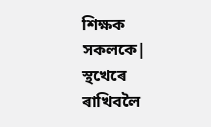শিক্ষক সকলকে| স্থখেৰে ৰাখিবলৈ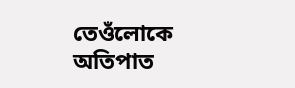তেওঁলোকে অতিপাত